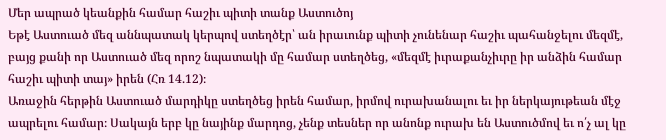Մեր ապրած կեանքին համար հաշիւ պիտի տանք Աստուծոյ
Եթէ Աստուած մեզ աննպատակ կերպով ստեղծէր՝ ան իրաւունք պիտի չունենար հաշիւ պահանջելու մեզմէ, բայց քանի որ Աստուած մեզ որոշ նպատակի մը համար ստեղծեց, «մեզմէ իւրաքանչիւրը իր անձին համար հաշիւ պիտի տայ» իրեն (Հռ 14.12)։
Առաջին հերթին Աստուած մարդիկը ստեղծեց իրեն համար, իրմով ուրախանալու եւ իր ներկայութեան մէջ ապրելու համար։ Սակայն երբ կը նայինք մարդոց, չենք տեսներ որ անոնք ուրախ են Աստուծմով եւ ո՛չ ալ կը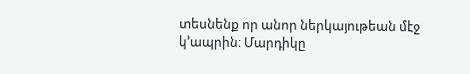տեսնենք որ անոր ներկայութեան մէջ կ՚ապրին։ Մարդիկը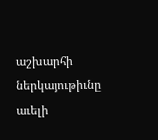աշխարհի ներկայութիւնը աւելի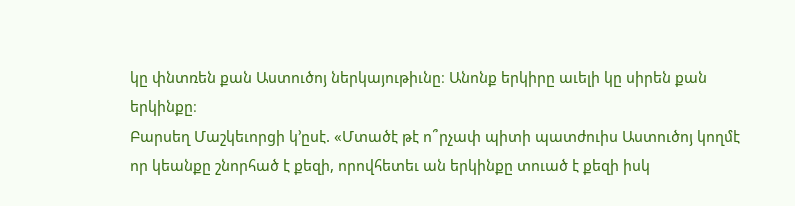կը փնտռեն քան Աստուծոյ ներկայութիւնը։ Անոնք երկիրը աւելի կը սիրեն քան երկինքը։
Բարսեղ Մաշկեւորցի կ՚ըսէ. «Մտածէ թէ ո՞րչափ պիտի պատժուիս Աստուծոյ կողմէ որ կեանքը շնորհած է քեզի, որովհետեւ ան երկինքը տուած է քեզի իսկ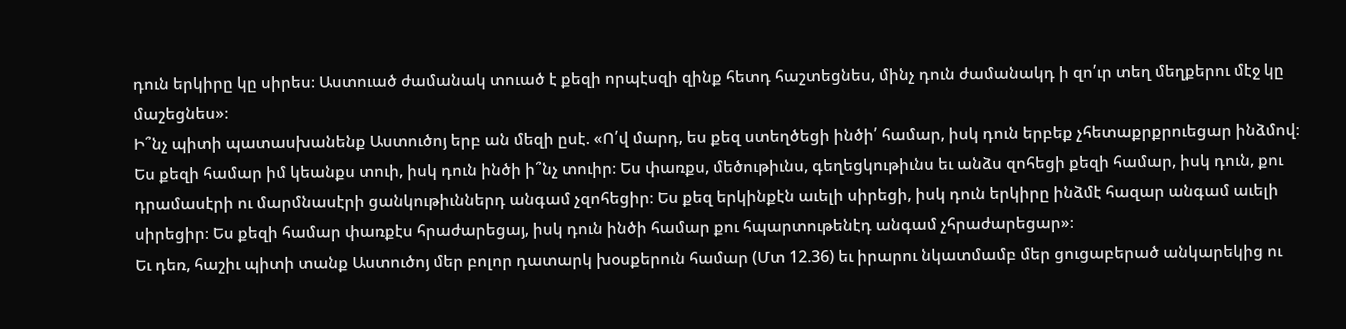դուն երկիրը կը սիրես։ Աստուած ժամանակ տուած է քեզի որպէսզի զինք հետդ հաշտեցնես, մինչ դուն ժամանակդ ի զո՛ւր տեղ մեղքերու մէջ կը մաշեցնես»։
Ի՞նչ պիտի պատասխանենք Աստուծոյ երբ ան մեզի ըսէ. «Ո՛վ մարդ, ես քեզ ստեղծեցի ինծի՛ համար, իսկ դուն երբեք չհետաքրքրուեցար ինձմով։ Ես քեզի համար իմ կեանքս տուի, իսկ դուն ինծի ի՞նչ տուիր։ Ես փառքս, մեծութիւնս, գեղեցկութիւնս եւ անձս զոհեցի քեզի համար, իսկ դուն, քու դրամասէրի ու մարմնասէրի ցանկութիւններդ անգամ չզոհեցիր։ Ես քեզ երկինքէն աւելի սիրեցի, իսկ դուն երկիրը ինձմէ հազար անգամ աւելի սիրեցիր։ Ես քեզի համար փառքէս հրաժարեցայ, իսկ դուն ինծի համար քու հպարտութենէդ անգամ չհրաժարեցար»։
Եւ դեռ, հաշիւ պիտի տանք Աստուծոյ մեր բոլոր դատարկ խօսքերուն համար (Մտ 12.36) եւ իրարու նկատմամբ մեր ցուցաբերած անկարեկից ու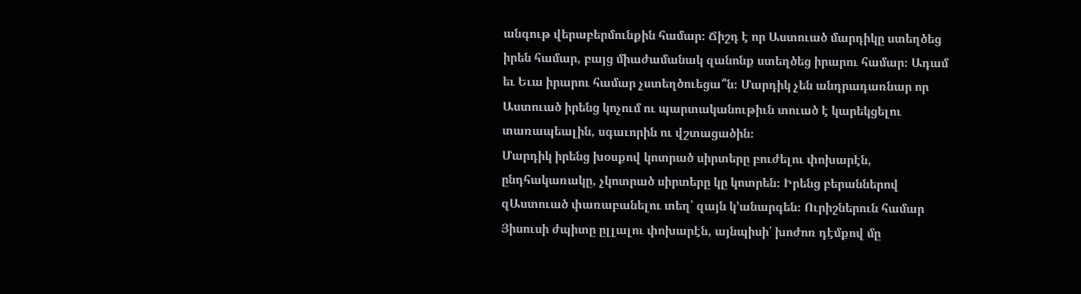անգութ վերաբերմունքին համար։ Ճիշդ է որ Աստուած մարդիկը ստեղծեց իրեն համար, բայց միաժամանակ զանոնք ստեղծեց իրարու համար։ Ադամ եւ Եւա իրարու համար չստեղծուեցա՞ն։ Մարդիկ չեն անդրադառնար որ Աստուած իրենց կոչում ու պարտականութիւն տուած է կարեկցելու տառապեալին, սգաւորին ու վշտացածին։
Մարդիկ իրենց խօսքով կոտրած սիրտերը բուժելու փոխարէն, ընդհակառակը, չկոտրած սիրտերը կը կոտրեն։ Իրենց բերաններով զԱստուած փառաբանելու տեղ՝ զայն կ՚անարգեն։ Ուրիշներուն համար Յիսուսի ժպիտը ըլլալու փոխարէն, այնպիսի՛ խոժոռ դէմքով մը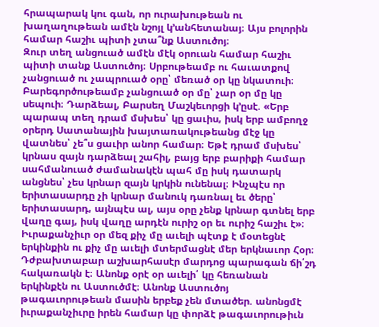հրապարակ կու գան, որ ուրախութեան ու խաղաղութեան ամէն նշոյլ կ՚անհետանայ։ Այս բոլորին համար հաշիւ պիտի չտա՞նք Աստուծոյ։
Զուր տեղ անցուած ամէն մէկ օրուան համար հաշիւ պիտի տանք Աստուծոյ։ Սրբութեամբ ու հաւատքով չանցուած ու չապրուած օրը՝ մեռած օր կը նկատուի։ Բարեգործութեամբ չանցուած օր մը՝ չար օր մը կը սեպուի։ Դարձեալ, Բարսեղ Մաշկեւորցի կ՚ըսէ. «Երբ պարապ տեղ դրամ մսխես՝ կը ցաւիս, իսկ երբ ամբողջ օրերդ Սատանային խայտառակութեանց մէջ կը վատնես՝ չե՞ս ցաւիր անոր համար։ Եթէ դրամ մսխես՝ կրնաս զայն դարձեալ շահիլ, բայց երբ բարիքի համար սահմանուած ժամանակէն պահ մը իսկ դատարկ անցնես՝ չես կրնար զայն կրկին ունենալ։ Ինչպէս որ երիտասարդը չի կրնար մանուկ դառնալ եւ ծերը՝ երիտասարդ, այնպէս ալ, այս օրը չենք կրնար գտնել երբ վաղը գայ, իսկ վաղը արդէն ուրիշ օր եւ ուրիշ հաշիւ է»։
Իւրաքանչիւր օր մեզ քիչ մը աւելի պէտք է մօտեցնէ երկինքին ու քիչ մը աւելի մտերմացնէ մեր երկնաւոր Հօր։ Դժբախտաբար աշխարհասէր մարդոց պարագան ճի՛շդ հակառակն է։ Անոնք օրէ օր աւելի՛ կը հեռանան երկինքէն ու Աստուծմէ։ Անոնք Աստուծոյ թագաւորութեան մասին երբեք չեն մտածեր. անոնցմէ իւրաքանչիւրը իրեն համար կը փորձէ թագաւորութիւն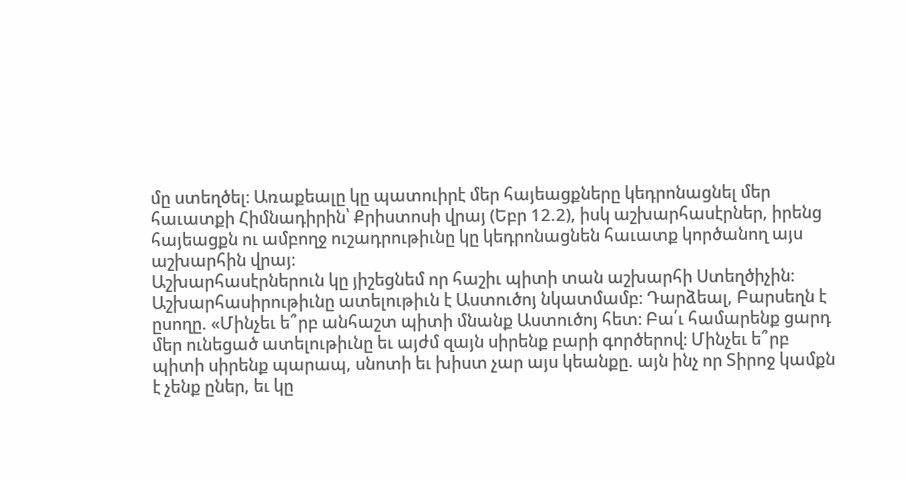մը ստեղծել։ Առաքեալը կը պատուիրէ մեր հայեացքները կեդրոնացնել մեր հաւատքի Հիմնադիրին՝ Քրիստոսի վրայ (Եբր 12.2), իսկ աշխարհասէրներ, իրենց հայեացքն ու ամբողջ ուշադրութիւնը կը կեդրոնացնեն հաւատք կործանող այս աշխարհին վրայ։
Աշխարհասէրներուն կը յիշեցնեմ որ հաշիւ պիտի տան աշխարհի Ստեղծիչին։ Աշխարհասիրութիւնը ատելութիւն է Աստուծոյ նկատմամբ։ Դարձեալ, Բարսեղն է ըսողը. «Մինչեւ ե՞րբ անհաշտ պիտի մնանք Աստուծոյ հետ։ Բա՛ւ համարենք ցարդ մեր ունեցած ատելութիւնը եւ այժմ զայն սիրենք բարի գործերով։ Մինչեւ ե՞րբ պիտի սիրենք պարապ, սնոտի եւ խիստ չար այս կեանքը. այն ինչ որ Տիրոջ կամքն է չենք ըներ, եւ կը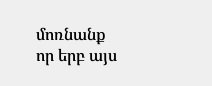մոռնանք որ երբ այս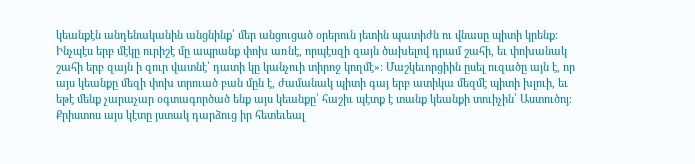կեանքէն անդենականին անցնինք՝ մեր անցուցած օրերուն յետին պատիժն ու վնասը պիտի կրենք։ Ինչպէս երբ մէկը ուրիշէ մը ապրանք փոխ առնէ, որպէսզի զայն ծախելով դրամ շահի, եւ փոխանակ շահի երբ զայն ի զուր վատնէ՝ դատի կը կանչուի տիրոջ կողմէ»։ Մաշկեւորցիին ըսել ուզածը այն է, որ այս կեանքը մեզի փոխ տրուած բան մըն է, ժամանակ պիտի գայ երբ ատիկա մեզմէ պիտի խլուի, եւ եթէ մենք չարաչար օգտագործած ենք այս կեանքը՝ հաշիւ պէտք է տանք կեանքի տուիչին՝ Աստուծոյ։
Քրիստոս այս կէտը յստակ դարձուց իր հետեւեալ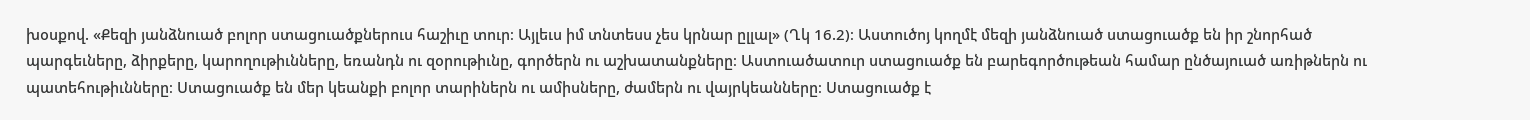խօսքով. «Քեզի յանձնուած բոլոր ստացուածքներուս հաշիւը տուր։ Այլեւս իմ տնտեսս չես կրնար ըլլալ» (Ղկ 16.2)։ Աստուծոյ կողմէ մեզի յանձնուած ստացուածք են իր շնորհած պարգեւները, ձիրքերը, կարողութիւնները, եռանդն ու զօրութիւնը, գործերն ու աշխատանքները։ Աստուածատուր ստացուածք են բարեգործութեան համար ընծայուած առիթներն ու պատեհութիւնները։ Ստացուածք են մեր կեանքի բոլոր տարիներն ու ամիսները, ժամերն ու վայրկեանները։ Ստացուածք է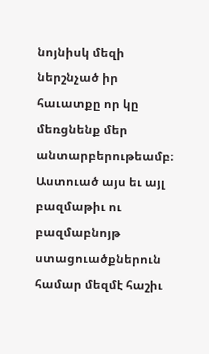նոյնիսկ մեզի ներշնչած իր հաւատքը որ կը մեռցնենք մեր անտարբերութեամբ։ Աստուած այս եւ այլ բազմաթիւ ու բազմաբնոյթ ստացուածքներուն համար մեզմէ հաշիւ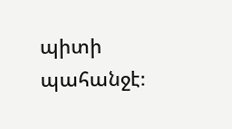պիտի պահանջէ։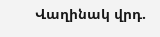Վաղինակ վրդ.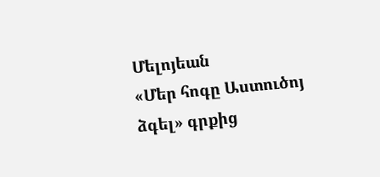Մելոյեան
«Մեր հոգը Աստուծոյ ձգել» գրքից